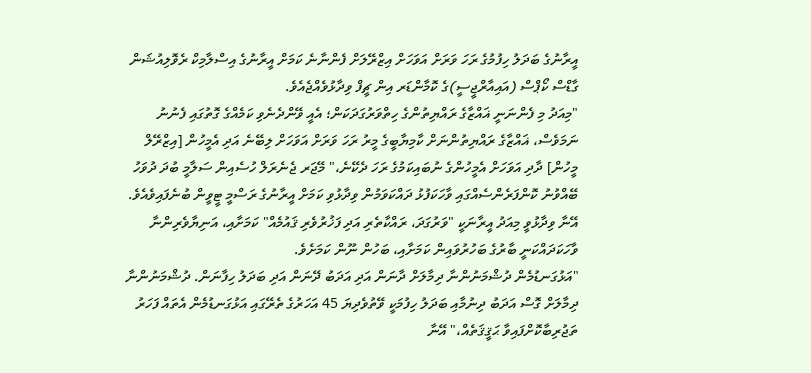އީރާނުގެ ބަދަލު ހިފުމުގެ ރަހަ ވަރަށް އަވަހަށް އިޒްރޭލަށް ފެންނާނެ ކަމަށް އީރާނުގެ އިސްލާމިކް ރެވޮލިއުޝަން ގާޑްސް ކޯޕްސް (އައިއާރްޖީސީ)ގެ ކޮމާންޑަރ އިން ޗީފް ވިދާޅުވެއްޖެއެވެ.
"މިއަދު މި ފެންނަނީ ޣައްޒާގެ ރައްޔިތުންގެ ހިތްވަރުގަދަކަން؛ އެއީ ވޭންދެނެވި ކަމެއްގެ ގޮތުގައި ފެނުނު ނަމަވެސް، ޣައްޒާގެ ރައްޔިތުންނަށް ކާމިޔާބީގެ މީރު ރަހަ ވަރަށް އަވަހަށް ލިބޭނެ އަދި އެމީހުން [އިޒްރޭލް މީހުން] ދާދި އަވަހަށް އެމީހުންގެ ނުބައިކަމުގެ ރަހަ ދެކޭނެ،" މޭޖަރ ޖެނެރަލް ހުސެއިން ސަލާމީ ބުދަ ދުވަހު ބޭއްވުނު ކޮންފަރެންސެއްގައި ވާހަކަފުޅު ދައްކަވަމުން ވިދާޅުވި ކަމަށް އީރާނުގެ ރަސްމީ ޓީވީން ބުނެފައިވެއެވެ.
އޭނާ ވިދާޅުވީ މިއަދު އީރާނަކީ "ވަރުގަދަ، ރައްކާތެރި އަދި ފަޚުރުވެރި ޤައުމެއް" ކަމަށާއި، އަނިޔާވެރިންނާ ވާހަކަދައްކަނީ ބާރުގެ ބަހުރުވައިން ކަމަށާއި، ބަހުން ނޫން ކަމަށެވެ.
"އަޅުގަނޑުމެން ދުޝްމަނުންނާ ދިމާލަށް ދާނަން އަދި އަދަބު ދޭނަން އަދި ބަދަލު ހިފާނަން. ދުޝްމަނުންނާ ދިމާލަށް ގޮސް އަދަބު ދިނުމާއި ބަދަލު ހިފުމަކީ ވޭތުވެދިޔަ 45 އަހަރުގެ ތެރޭގައި އަޅުގަނޑުމެން އެތައް ފަހަރު ތަޖުރިބާކޮށްފައިވާ ޙަޤީޤަތެއް،" އޭނާ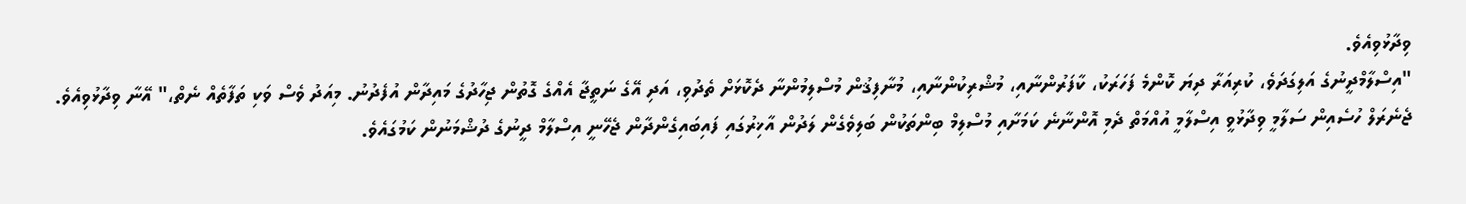ވިދާޅުވިއެވެ.
"އިސްލާމްދީނުގެ އަލިގަދަވެ، ކުރިއަރާ ދިޔަ ކޮންމެ ފަހަރަކު، ކާފަރުންނާއި، މުޝްރިކުންނާއި، މުނާފިޤުން މުސްލިމުންނާ ދެކޮޅަށް ތެދުވި، އަދި އޭގެ ނަތީޖާ އެއްގެ ގޮތުން ޖިހާދުގެ މައިދާން އުފެދުނު. މިއަދު ވެސް ވަކި ތަފާތެއް ނެތް،" އޭނާ ވިދާޅުވިއެވެ.
ޖެނެރަލް ހުސެއިން ސަލާމީ ވިދާޅުވީ އިސްލާމީ އުއްމަތް ދެމި އޮންނާނެ ކަމަށާއި މުސްލިމް ބިންތަކުން ބަލިވެގެން ލަދުން އާޚިރުގައި ފައިބައިގެންދާން ޖެހޭނީ އިސްލާމް ދީނުގެ ދުޝްމަނުން ކަމުގައެވެ.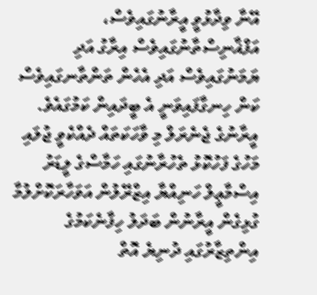އޭނާ ވިދާޅުވީ އީރާނުގައިވެސް، އަފްޣާނިސްތާނުގައިވެސް އިރާގު އަދި ޔަމަނުގައިވެސް އަދި އެހެން ތަންތާނގައިވެސް ކަން ހިނގާފައިވަނީ އެ ބީދައިން ކަމުގައެވެ.
އީރާނުގެ ޖެނެރަލް މި ވާހަކަތައް ދެއްކެވީ ޖުލައި މަހުގެ ފަހުކޮޅު ތެހުރާނުގައި ހަމާސްގެ ލީޑަރު އިސްމާޢީލް ހަނިއްޔާ އިޒްރޭލުން އަވަހާރަކޮށްލުމާ ގުޅިގެން އީރާނުން ބަދަލު ހިފާނެކަމުގެ އިންތިޒާރުގައި ދުނިޔެ އޮތް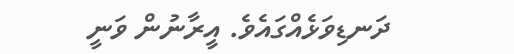ދަނޑިވަޅެއްގައެވެ. އީރާނުން ވަނީ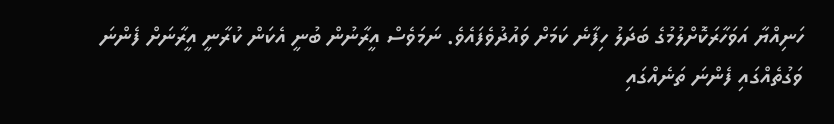ހަނިއްޔާ އަވަހާރަކޮށްލުމުގެ ބަދަލު ހިފާނެ ކަމަށް ވައުދުވެފައެވެ. ނަމަވެސް އީރާނުން ބުނީ އެކަން ކުރާނީ އީރާނަށް ފެންނަ ވަގުތެއްގައި ފެންނަ ތަނެއްގައި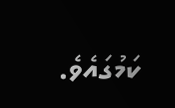ކަމުގައެވެ.